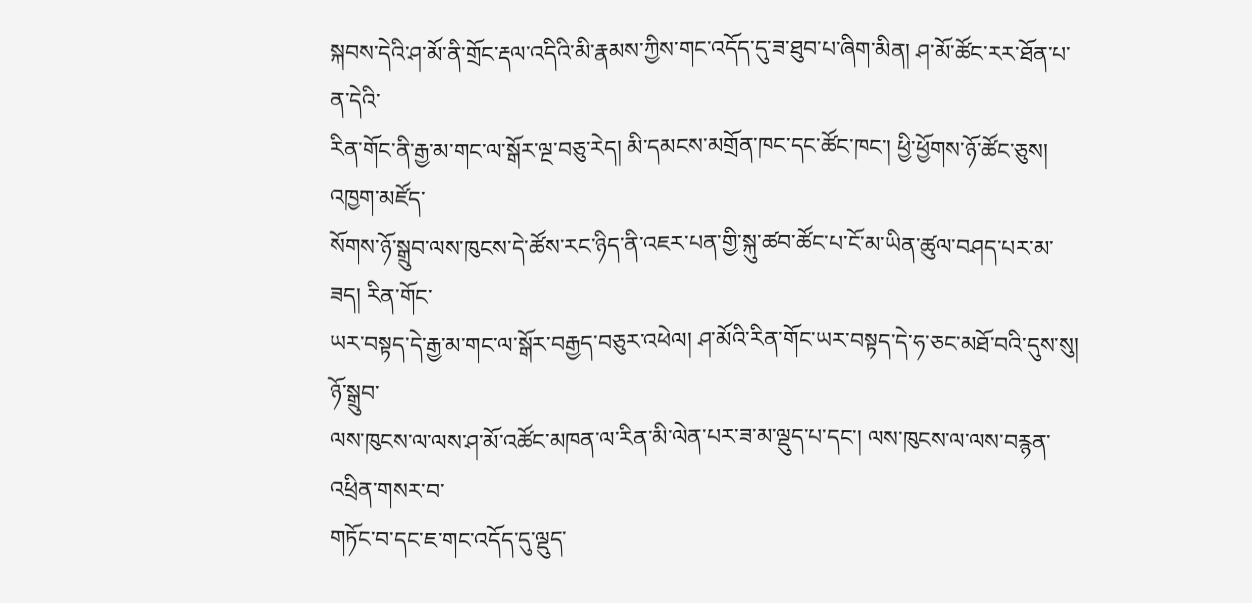སྐབས་དེའི་ཤ་མོ་ནི་གྲོང་རྡལ་འདིའི་མི་རྣམས་ཀྱིས་གང་འདོད་དུ་ཟ་ཐུབ་པ་ཞིག་མིན། ཤ་མོ་ཚོང་རར་ཐོན་པ་ན་དེའི་
རིན་གོང་ནི་རྒྱ་མ་གང་ལ་སྒོར་ལྔ་བཅུ་རེད། མི་དམངས་མགྲོན་ཁང་དང་ཚོང་ཁང་། ཕྱི་ཕྱོགས་ཉོ་ཚོང་ཅུས། འཁྱག་མཛོད་
སོགས་ཉོ་སྒྲུབ་ལས་ཁུངས་དེ་ཚོས་རང་ཉིད་ནི་འཇར་པན་གྱི་སྐུ་ཚབ་ཚོང་པ་ངོ་མ་ཡིན་ཚུལ་བཤད་པར་མ་ཟད། རིན་གོང་
ཡར་བསྟད་དེ་རྒྱ་མ་གང་ལ་སྒོར་བརྒྱད་བཅུར་འཕེལ། ཤ་མོའི་རིན་གོང་ཡར་བསྟད་དེ་ཧ་ཅང་མཐོ་བའི་དུས་སུ། ཉོ་སྒྲུབ་
ལས་ཁུངས་ལ་ལས་ཤ་མོ་འཚོང་མཁན་ལ་རིན་མི་ལེན་པར་ཟ་མ་ལྡུད་པ་དང་། ལས་ཁུངས་ལ་ལས་བརྙན་འཕྲིན་གསར་བ་
གཏོང་བ་དང་ཇ་གང་འདོད་དུ་ལྡུད་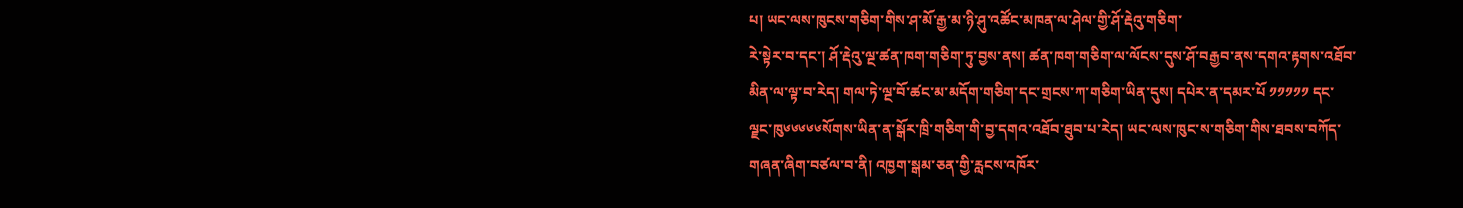པ། ཡང་ལས་ཁུངས་གཅིག་གིས་ཤ་མོ་རྒྱ་མ་ཉི་ཤུ་འཚོང་མཁན་ལ་ཤེལ་གྱི་ཤོ་རྡེའུ་གཅིག་
རེ་སྟེར་བ་དང་། ཤོ་རྡེའུ་ལྔ་ཚན་ཁག་གཅིག་ཏུ་བྱས་ནས། ཚན་ཁག་གཅིག་ལ་ལོངས་དུས་ཤོ་བརྒྱབ་ནས་དགའ་རྟགས་འཐོབ་
མིན་ལ་ལྟ་བ་རེད། གལ་ཏེ་ལྔ་བོ་ཚང་མ་མདོག་གཅིག་དང་གྲངས་ཀ་གཅིག་ཡིན་དུས། དཔེར་ན་དམར་པོ ༡༡༡༡༡ དང་
ལྗང་ཁུ༦༦༦༦༦སོགས་ཡིན་ན་སྒོར་ཁྲི་གཅིག་གི་བྱ་དགའ་འཐོབ་ཐུབ་པ་རེད། ཡང་ལས་ཁུང་ས་གཅིག་གིས་ཐབས་བཀོད་
གཞན་ཞིག་བཙལ་བ་ནི། འཁྱག་སྒམ་ཅན་གྱི་རླངས་འཁོར་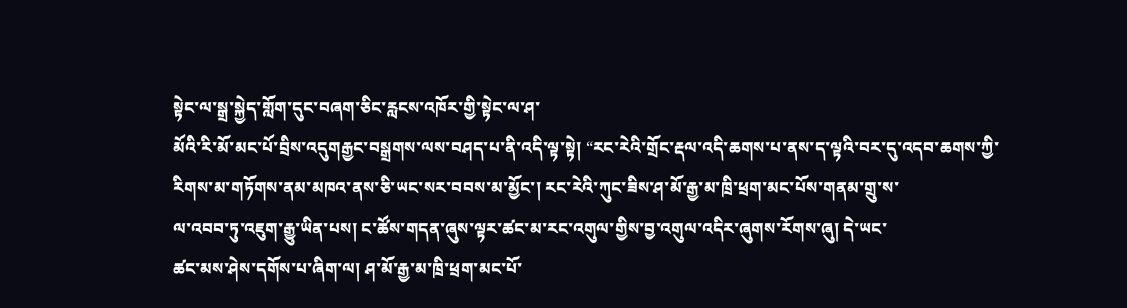སྟེང་ལ་སྒྲ་སྐྱེད་གློག་དུང་བཞག་ཅིང་རླངས་འཁོར་གྱི་སྟེང་ལ་ཤ་
མོའི་རི་མོ་མང་པོ་བྲིས་འདུགརྒྱང་བསྒྲགས་ལས་བཤད་པ་ནི་འདི་ལྟ་སྟེ། “རང་རེའི་གྲོང་རྡལ་འདི་ཆགས་པ་ནས་ད་ལྟའི་བར་དུ་འདབ་ཆགས་ཀྱི་
རིགས་མ་གཏོགས་ནམ་མཁའ་ནས་ཅི་ཡང་སར་བབས་མ་མྱོང་། རང་རེའི་ཀུང་ཟིས་ཤ་མོ་རྒྱ་མ་ཁྲི་ཕྲག་མང་པོས་གནམ་གྲུ་ས་
ལ་འབབ་ཏུ་འཇུག་རྒྱུ་ཡིན་པས། ང་ཚོས་གདན་ཞུས་ལྟར་ཚང་མ་རང་འགུལ་གྱིས་བྱ་འགུལ་འདིར་ཞུགས་རོགས་ཞུ། དེ་ཡང་
ཚང་མས་ཤེས་དགོས་པ་ཞིག་ལ། ཤ་མོ་རྒྱ་མ་ཁྲི་ཕྲག་མང་པོ་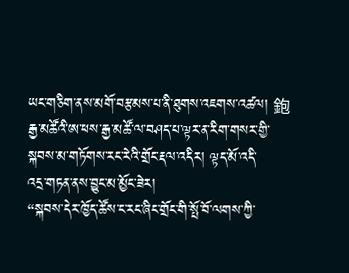ཡང་གཅིག་ནས་མགོ་བརྩམས་པ་ནི་ཐུགས་འཇགས་འཚལ། 鉋
རྒྱ་མཚོའི་ཨ་ཕས་རྒྱ་མཚོ་ལ་བཤད་པ་ལྟར་ན་རིག་གསར་གྱི་སྐབས་མ་གཏོགས་རང་རེའི་གྲོང་རྡལ་འདིར། ལྟད་མོ་འདི་
འདྲ་གཏན་ནས་བྱུང་མ་མྱོང་ཟེར།
“སྐབས་དེར་ཁྱོད་ཚོས་ང་རང་ཞིང་གྲོང་གི་སྤོ་བོ་ལགས་ཀྱི་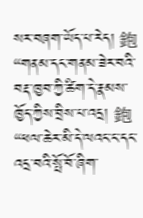སར་བཞག་ཡོད་པ་རེད། 鉋
“གནམ་དང་གནམ་ཟེར་བའི་བརྡ་ཁྱབ་ཀྱི་ཚིག་དེ་རྣམས་ཁྱོད་ཀྱིས་བྲིས་པ་འདྲ། 鉋
“ཕལ་ཆེར་མི་དེ་ལའང་ང་དང་འདྲ་བའི་སྤོ་བོ་ཞིག་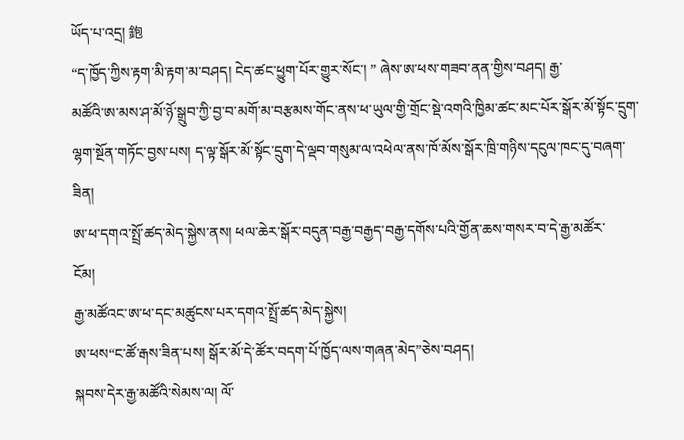ཡོད་པ་འདྲ། 鉋
“ད་ཁྱོད་ཀྱིས་རྟག་མི་རྟག་མ་བཤད། ངེད་ཚང་ཕྱུག་པོར་གྱུར་སོང་། ” ཞེས་ཨ་ཕས་གཟབ་ནན་གྱིས་བཤད། རྒྱ་
མཚོའི་ཨ་མས་ཤ་མོ་ཉོ་སྒྲུབ་ཀྱི་བྱ་བ་མགོ་མ་བརྩམས་གོང་ནས་ཕ་ཡུལ་གྱི་གྲོང་སྡེ་འགའི་ཁྱིམ་ཚང་མང་པོར་སྒོར་མོ་སྟོང་དྲུག་
ལྷག་སྔོན་གཏོང་བྱས་པས། ད་ལྟ་སྒོར་མོ་སྟོང་དྲུག་དེ་ལྡབ་གསུམ་ལ་འཕེལ་ནས་ཁོ་མོས་སྒོར་ཁྲི་གཉིས་དངུལ་ཁང་དུ་བཞག་
ཟིན།
ཨ་ཕ་དགའ་སྤྲོ་ཚད་མེད་སྐྱེས་ནས། ཕལ་ཆེར་སྒོར་བདུན་བརྒྱ་བརྒྱད་བརྒྱ་དགོས་པའི་གྱོན་ཆས་གསར་བ་དེ་རྒྱ་མཚོར་
ངོམ།
རྒྱ་མཚོའང་ཨ་ཕ་དང་མཚུངས་པར་དགའ་སྤྲོ་ཚད་མེད་སྐྱེས།
ཨ་ཕས“ང་ཚོ་རྒས་ཟིན་པས། སྒོར་མོ་དེ་ཚོར་བདག་པོ་ཁྱོད་ལས་གཞན་མེད”ཅེས་བཤད།
སྐབས་དེར་རྒྱ་མཚོའི་སེམས་ལ། ལོ་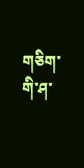གཅིག་གི་ཤ་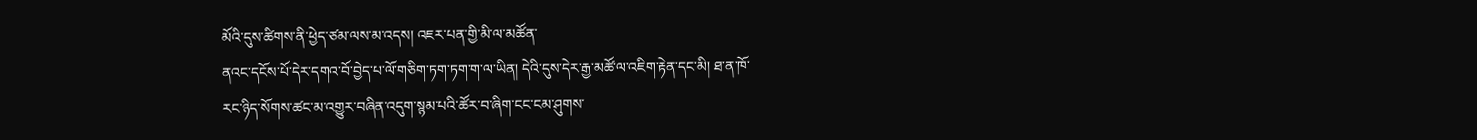མོའི་དུས་ཚིགས་ནི་ཕྱེད་ཙམ་ལས་མ་འདས། འཇར་པན་གྱི་མི་ལ་མཚོན་
ནའང་དངོས་པོ་དེར་དགའ་བོ་བྱེད་པ་ལོ་གཅིག་ཏག་ཏག་ག་ལ་ཡིན། དེའི་དུས་དེར་རྒྱ་མཚོ་ལ་འཇིག་རྟེན་དང་མི། ཐ་ན་ཁོ་
རང་ཉིད་སོགས་ཚང་མ་འགྱུར་བཞིན་འདུག་སྙམ་པའི་ཚོར་བ་ཞིག་ངང་ངམ་ཤུགས་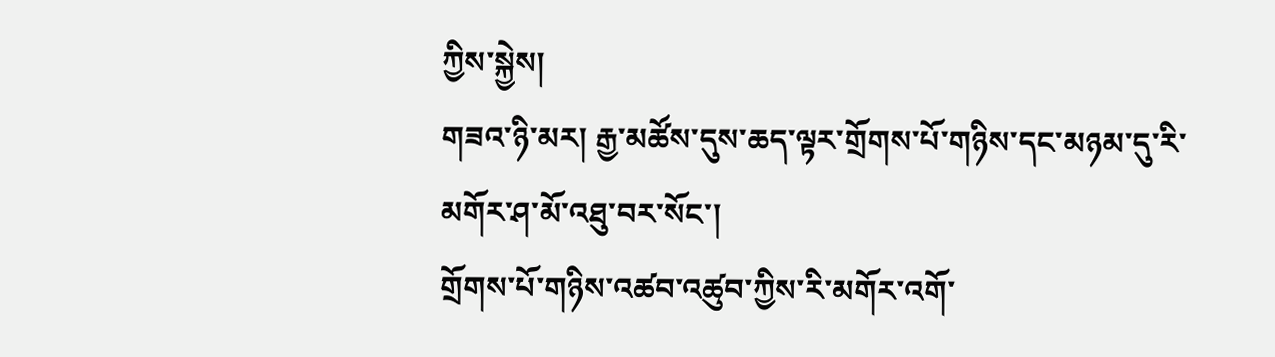ཀྱིས་སྐྱེས།
གཟའ་ཉི་མར། རྒྱ་མཚོས་དུས་ཆད་ལྟར་གྲོགས་པོ་གཉིས་དང་མཉམ་དུ་རི་མགོར་ཤ་མོ་འཐུ་བར་སོང་།
གྲོགས་པོ་གཉིས་འཚབ་འཚུབ་ཀྱིས་རི་མགོར་འགོ་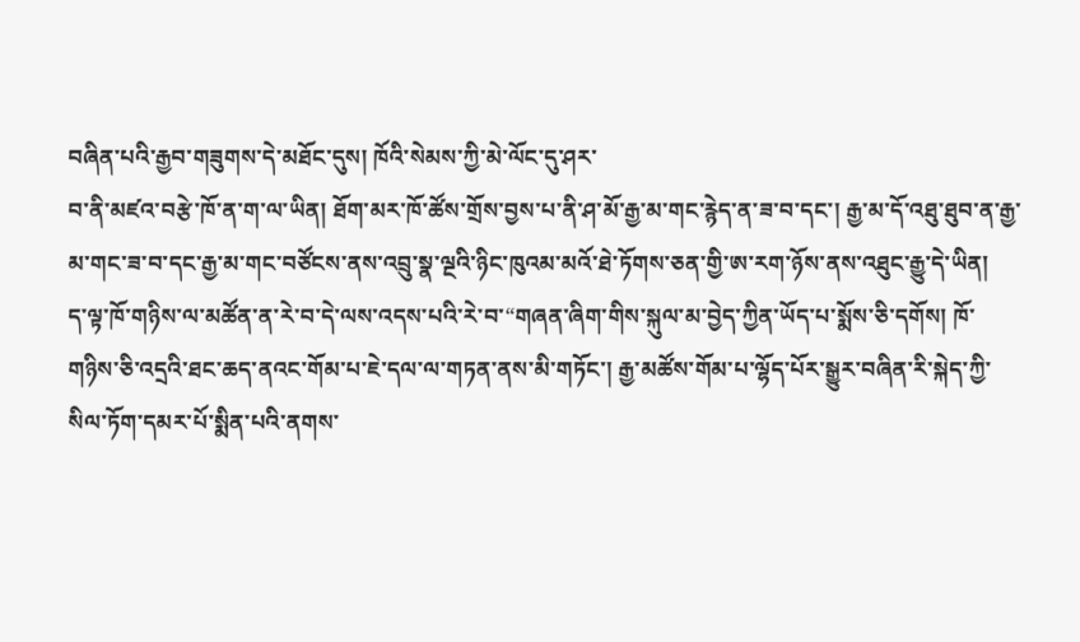བཞིན་པའི་རྒྱབ་གཟུགས་དེ་མཐོང་དུས། ཁོའི་སེམས་ཀྱི་མེ་ལོང་དུ་ཤར་
བ་ནི་མཛའ་བརྩེ་ཁོ་ན་ག་ལ་ཡིན། ཐོག་མར་ཁོ་ཚོས་གྲོས་བྱས་པ་ནི་ཤ་མོ་རྒྱ་མ་གང་རྙེད་ན་ཟ་བ་དང་། རྒྱ་མ་དོ་འཐུ་ཐུབ་ན་རྒྱ་
མ་གང་ཟ་བ་དང་རྒྱ་མ་གང་བཙོངས་ནས་འབྲུ་སྣ་ལྔའི་ཉིང་ཁུའམ་མའོ་ཐེ་ཏོགས་ཅན་གྱི་ཨ་རག་ཉོས་ནས་འཐུང་རྒྱུ་དེ་ཡིན།
ད་ལྟ་ཁོ་གཉིས་ལ་མཚོན་ན་རེ་བ་དེ་ལས་འདས་པའི་རེ་བ་“གཞན་ཞིག་གིས་སྐུལ་མ་བྱེད་ཀྱིན་ཡོད་པ་སྨོས་ཅི་དགོས། ཁོ་
གཉིས་ཅི་འདྲའི་ཐང་ཆད་ནའང་གོམ་པ་ཇེ་དལ་ལ་གཏན་ནས་མི་གཏོང་། རྒྱ་མཚོས་གོམ་པ་ལྷོད་པོར་སྒྱུར་བཞིན་རི་སྐེད་ཀྱི་
སིལ་ཏོག་དམར་པོ་སྨིན་པའི་ནགས་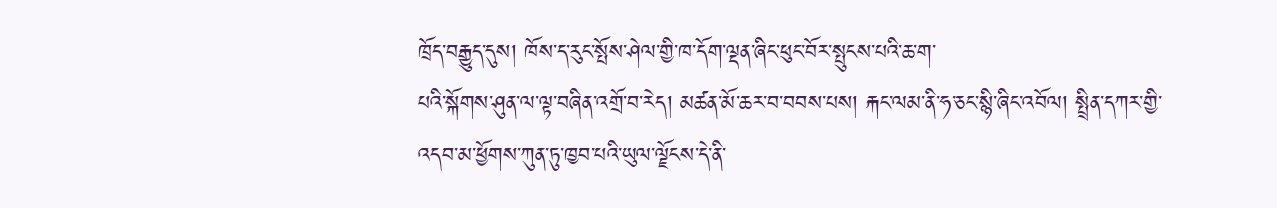ཁྲོད་བརྒྱུད་དུས། ཁོས་ད་རུང་སྤོས་ཤེལ་གྱི་ཁ་དོག་ལྡན་ཞིང་ཕུང་བོར་སྤུངས་པའི་ཆ་ག་
པའི་སྐོགས་ཤུན་ལ་ལྟ་བཞིན་འགྲོ་བ་རེད། མཚན་མོ་ཆར་བ་བབས་པས། རྐང་ལམ་ནི་ཧ་ཅང་སྙི་ཞིང་འབོལ། སྤྲིན་དཀར་གྱི་
འདབ་མ་ཕྱོགས་ཀུན་ཏུ་ཁྱབ་པའི་ཡུལ་ལྗོངས་དེ་ནི་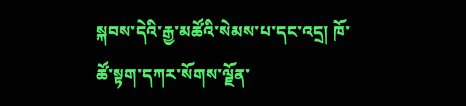སྐབས་དེའི་རྒྱ་མཚོའི་སེམས་པ་དང་འདྲ། ཁོ་ཚོ་སྟག་དཀར་སོགས་ལྗོན་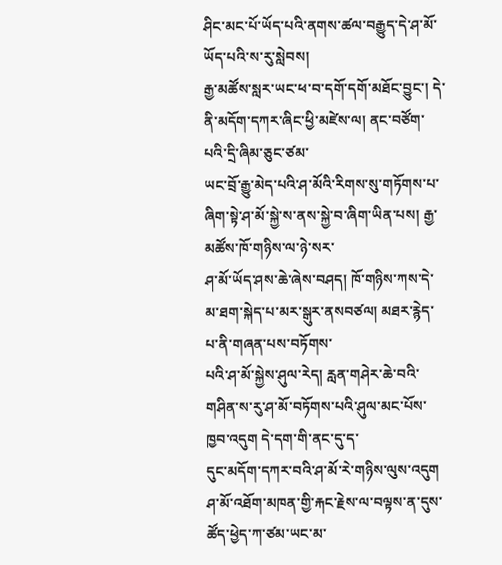ཤིང་མང་པོ་ཡོད་པའི་ནགས་ཚལ་བརྒྱུད་དེ་ཤ་མོ་ཡོད་པའི་ས་རུ་སླེབས།
རྒྱ་མཚོས་སླར་ཡང་ཕ་བ་དགོ་དགོ་མཐོང་བྱུང་། དེ་ནི་མདོག་དཀར་ཞིང་ཕྱི་མཛེས་ལ། ནང་བཙོག་པའི་དྲི་ཞིམ་ཅུང་ཙམ་
ཡང་བྲོ་རྒྱུ་མེད་པའི་ཤ་མོའི་རིགས་སུ་གཏོགས་པ་ཞིག་སྟེ་ཤ་མོ་སྐྱེ་ས་ནས་སྐྱེ་བ་ཞིག་ཡིན་པས། རྒྱ་མཚོས་ཁོ་གཉིས་ལ་ཉེ་སར་
ཤ་མོ་ཡོད་ཤས་ཆེ་ཞེས་བཤད། ཁོ་གཉིས་ཀས་དེ་མ་ཐག་སྐེད་པ་མར་སྒུར་ནསབཙལ། མཐར་རྙེད་པ་ནི་གཞན་པས་བཏོགས་
པའི་ཤ་མོ་སྐྱེས་ཤུལ་རེད། རླན་གཤེར་ཆེ་བའི་གཤིན་ས་རུ་ཤ་མོ་བཏོགས་པའི་ཤུལ་མང་པོས་ཁྱབ་འདུག དེ་དག་གི་ནང་དུ་ད་
དུང་མདོག་དཀར་བའི་ཤ་མོ་རེ་གཉིས་ལུས་འདུག ཤ་མོ་འཐོག་མཁན་གྱི་རྐང་རྗེས་ལ་བལྟས་ན་དུས་ཚོད་ཕྱེད་ཀ་ཙམ་ཡང་མ་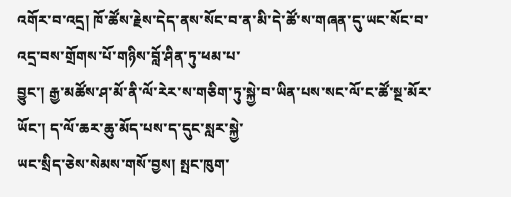འགོར་བ་འདྲ། ཁོ་ཚོས་རྗེས་དེད་ནས་སོང་བ་ན་མི་དེ་ཚོ་ས་གཞན་དུ་ཡང་སོང་བ་འདྲ་བས་གྲོགས་པོ་གཉིས་བློ་ཤིན་ཏུ་ཕམ་པ་
བྱུང་། རྒྱ་མཚོས་ཤ་མོ་ནི་ལོ་རེར་ས་གཅིག་ཏུ་སྐྱེ་བ་ཡིན་པས་སང་ལོ་ང་ཚོ་སྔ་མོར་ཡོང་། ད་ལོ་ཆར་ཆུ་མོད་པས་ད་དུང་སླར་སྐྱེ་
ཡང་སྲིད་ཅེས་སེམས་གསོ་བྱས། སྤང་ཁུག་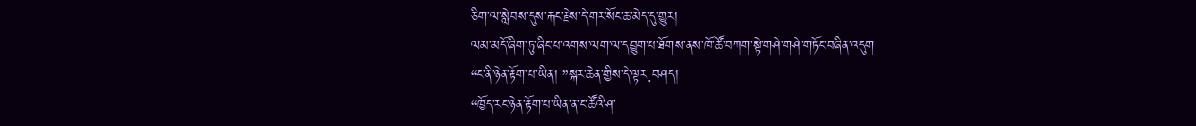ཅིག་ལ་སླེབས་དུས་རྐང་རྗེས་དེ་གར་སོང་ཆ་མེད་དུ་གྱུར།
ལམ་མདོ་ཞིག་ཏུ་ཞིང་པ་འགས་ལག་ལ་དབྱུག་པ་ཐོགས་ནས་ཁོ་ཚོ་བཀག་སྟེ་གཤེ་གཤེ་གཏོང་བཞིན་འདུག
“ང་ནི་ཉེན་རྟོག་པ་ཡིན། ”སྐར་ཆེན་གྱིས་དེ་ལྟར.བཤད།
“ཁྱོད་རང་ཉེན་རྟོག་པ་ཡིན་ན་ང་ཚོའི་ཤ་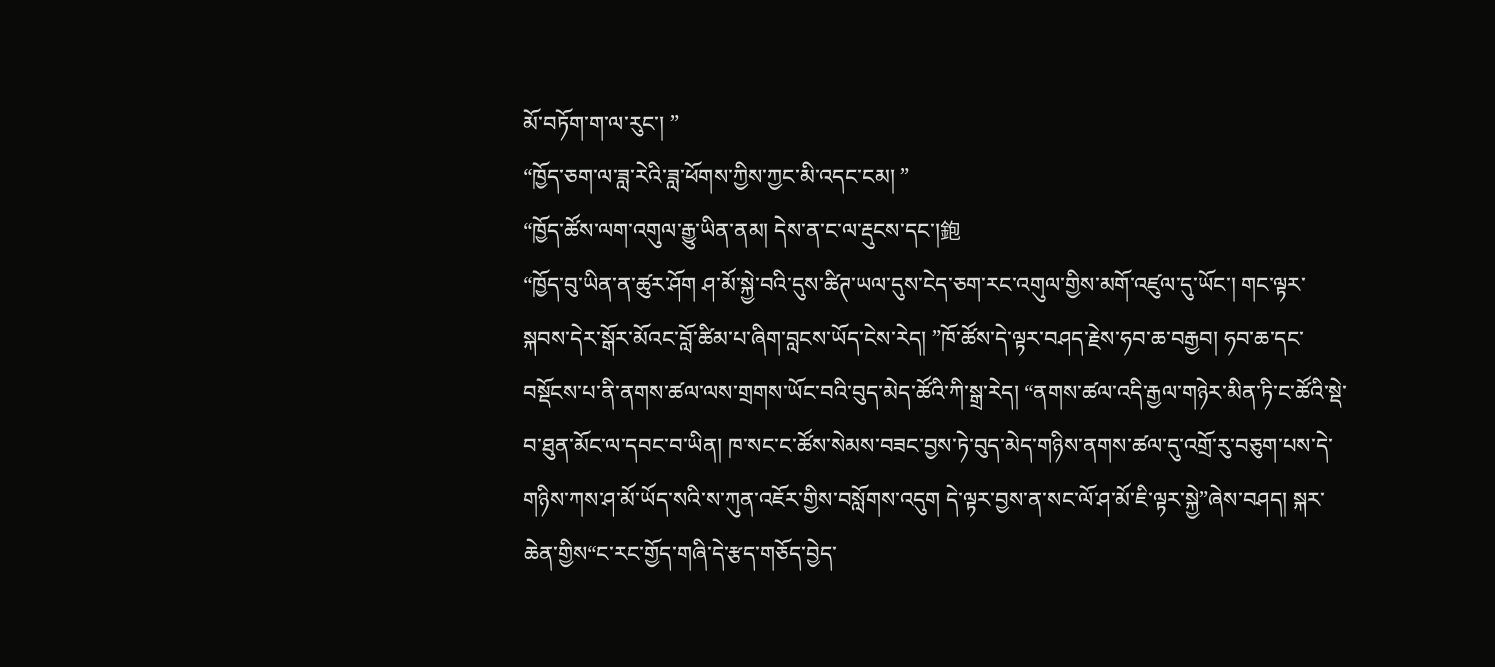མོ་བཏོག་ག་ལ་རུང་། ”
“ཁྱོད་ཅག་ལ་ཟླ་རེའི་ཟླ་ཕོགས་ཀྱིས་ཀྱང་མི་འདང་ངམ། ”
“ཁྱོད་ཚོས་ལག་འགུལ་རྒྱུ་ཡིན་ནམ། དེས་ན་ང་ལ་རྡུངས་དང་།鉋
“ཁྱོད་བུ་ཡིན་ན་ཚུར་ཤོག ཤ་མོ་སྐྱེ་བའི་དུས་ཚིཊ་ཡལ་དུས་ངེད་ཅག་རང་འགུལ་གྱིས་མགོ་འཛུལ་དུ་ཡོང་། གང་ལྟར་
སྐབས་དེར་སྒོར་མོའང་བློ་ཚིམ་པ་ཞིག་བླངས་ཡོད་ངེས་རེད། ”ཁོ་ཚོས་དེ་ལྟར་བཤད་རྗེས་ཧབ་ཆ་བརྒྱབ། ཧབ་ཆ་དང་
བསྡོངས་པ་ནི་ནགས་ཚལ་ལས་གྲགས་ཡོང་བའི་བུད་མེད་ཚོའི་ཀི་སྒྲ་རེད། “ནགས་ཚལ་འདི་རྒྱལ་གཉེར་མིན་ཏི་ང་ཚོའི་སྡེ་
བ་ཐུན་མོང་ལ་དབང་བ་ཡིན། ཁ་སང་ང་ཚོས་སེམས་བཟང་བྱས་ཏེ་བུད་མེད་གཉིས་ནགས་ཚལ་དུ་འགྲོ་རུ་བཅུག་པས་དེ་
གཉིས་ཀས་ཤ་མོ་ཡོད་སའི་ས་ཀུན་འཇོར་གྱིས་བསློགས་འདུག དེ་ལྟར་བྱས་ན་སང་ལོ་ཤ་མོ་ཇི་ལྟར་སྐྱེ”ཞེས་བཤད། སྐར་
ཆེན་གྱིས“ང་རང་གྱོད་གཞི་དེ་རྩད་གཅོད་བྱེད་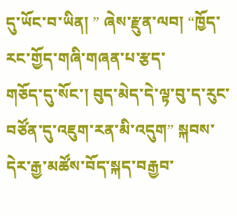དུ་ཡོང་བ་ཡིན། ” ཞེས་རྫུན་ལབ། “ཁྱོད་རང་གྱོད་གཞི་གཞན་པ་རྩད་
གཅོད་དུ་སོང་། བུད་མེད་དེ་ལྟ་བུ་ད་རུང་བཙོན་དུ་འཇུག་རན་མི་འདུག” སྐབས་དེར་རྒྱ་མཚོས་བོད་སྐད་བརྒྱབ་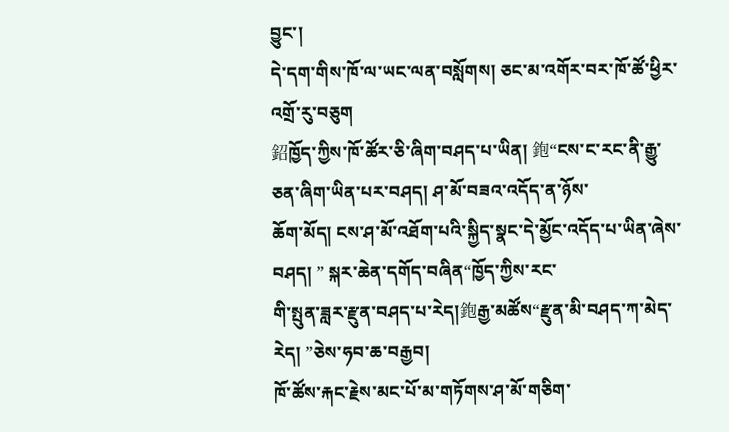བྱུང་།
དེ་དག་གིས་ཁོ་ལ་ཡང་ལན་བསློགས། ཅང་མ་འགོར་བར་ཁོ་ཚོ་ཕྱིར་འགྲོ་རུ་བཅུག
鉊ཁྱོད་ཀྱིས་ཁོ་ཚོར་ཅི་ཞིག་བཤད་པ་ཡིན། 鉋“ངས་ང་རང་ནི་རྒྱུ་ཅན་ཞིག་ཡིན་པར་བཤད། ཤ་མོ་བཟའ་འདོད་ན་ཉོས་
ཆོག་མོད། ངས་ཤ་མོ་འཐོག་པའི་སྐྱིད་སྣང་དེ་མྱོང་འདོད་པ་ཡིན་ཞེས་བཤད། ” སྐར་ཆེན་དགོད་བཞིན“ཁྱོད་ཀྱིས་རང་
གི་སྤུན་ཟླར་རྫུན་བཤད་པ་རེད།鉋རྒྱ་མཚོས“རྫུན་མི་བཤད་ཀ་མེད་རེད། ”ཅེས་ཧབ་ཆ་བརྒྱབ།
ཁོ་ཚོས་རྐང་རྗེས་མང་པོ་མ་གཏོགས་ཤ་མོ་གཅིག་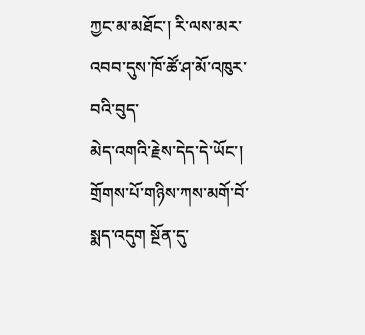ཀྱང་མ་མཐོང་། རི་ལས་མར་འབབ་དུས་ཁོ་ཚོ་ཤ་མོ་འཁུར་བའི་བུད་
མེད་འགའི་རྗེས་དེད་དེ་ཡོང་། གྲོགས་པོ་གཉིས་ཀས་མགོ་བོ་སྨད་འདུག སྔོན་དུ་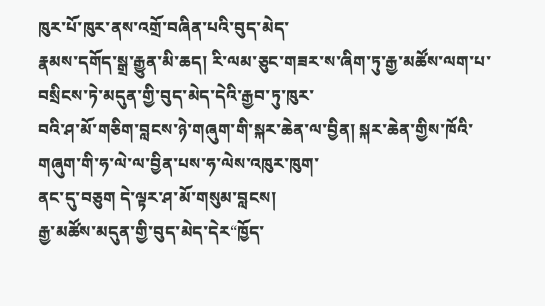ཁུར་པོ་ཁུར་ནས་འགྲོ་བཞིན་པའི་བུད་མེད་
རྣམས་དགོད་སྒྲ་རྒྱུན་མི་ཆད། རི་ལམ་ཅུང་གཟར་ས་ཞིག་ཏུ་རྒྱ་མཚོས་ལག་པ་བསྲིངས་ཏེ་མདུན་གྱི་བུད་མེད་དེའི་རྒྱབ་ཏུ་ཁུར་
བའི་ཤ་མོ་གཅིག་བླངས་ཉེ་གཞུག་གི་སྐར་ཆེན་ལ་བྱིན། སྐར་ཆེན་གྱིས་ཁོའི་གཞུག་གི་ཧ་ལེ་ལ་བྱིན་པས་ཧ་ལེས་འཁུར་ཁུག་
ནང་དུ་བཅུག དེ་ལྟར་ཤ་མོ་གསུམ་བླངས།
རྒྱ་མཚོས་མདུན་གྱི་བུད་མེད་དེར“ཁྱོད་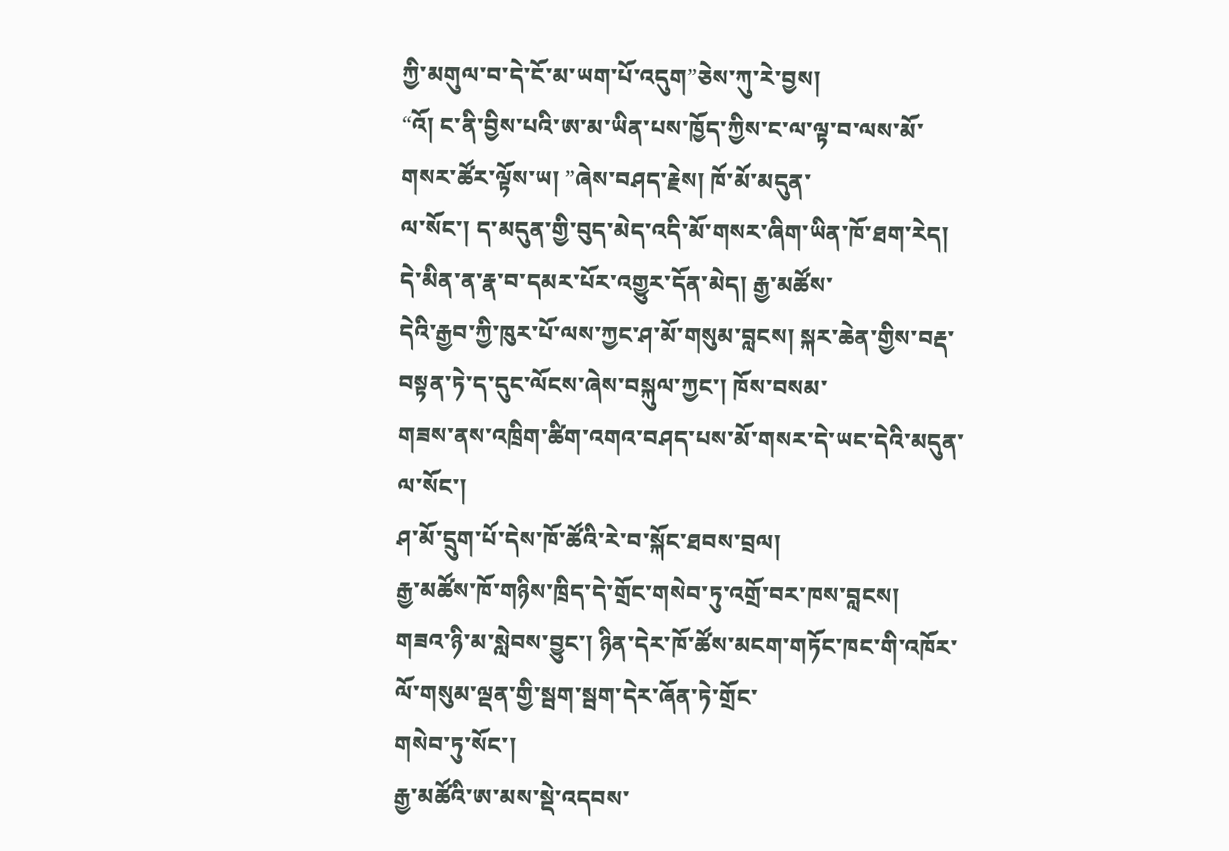ཀྱི་མགུལ་བ་དེ་ངོ་མ་ཡག་པོ་འདུག”ཅེས་ཀུ་རེ་བྱས།
“འོ། ང་ནི་བྱིས་པའི་ཨ་མ་ཡིན་པས་ཁྱོད་ཀྱིས་ང་ལ་ལྟ་བ་ལས་མོ་གསར་ཚོར་ལྟོས་ཡ། ”ཞེས་བཤད་རྗེས། ཁོ་མོ་མདུན་
ལ་སོང་། ད་མདུན་གྱི་བུད་མེད་འདི་མོ་གསར་ཞིག་ཡིན་ཁོ་ཐག་རེད། དེ་མིན་ན་རྣ་བ་དམར་པོར་འགྱུར་དོན་མེད། རྒྱ་མཚོས་
དེའི་རྒྱབ་ཀྱི་ཁུར་པོ་ལས་ཀྱང་ཤ་མོ་གསུམ་བླངས། སྐར་ཆེན་གྱིས་བརྡ་བསྟན་ཏེ་ད་དུང་ལོངས་ཞེས་བསྐུལ་ཀྱང་། ཁོས་བསམ་
གཟས་ནས་འཁྲིག་ཚིག་འགའ་བཤད་པས་མོ་གསར་དེ་ཡང་དེའི་མདུན་ལ་སོང་།
ཤ་མོ་དྲུག་པོ་དེས་ཁོ་ཚོའི་རེ་བ་སྐོང་ཐབས་བྲལ།
རྒྱ་མཚོས་ཁོ་གཉིས་ཁྲིད་དེ་གྲོང་གསེབ་ཏུ་འགྲོ་བར་ཁས་བླངས།
གཟའ་ཉི་མ་སླེབས་བྱུང་། ཉིན་དེར་ཁོ་ཚོས་མངག་གཏོང་ཁང་གི་འཁོར་ལོ་གསུམ་ལྡན་གྱི་སྦག་སྦག་དེར་ཞོན་ཏེ་གྲོང་
གསེབ་ཏུ་སོང་།
རྒྱ་མཚོའི་ཨ་མས་སྡེ་འདབས་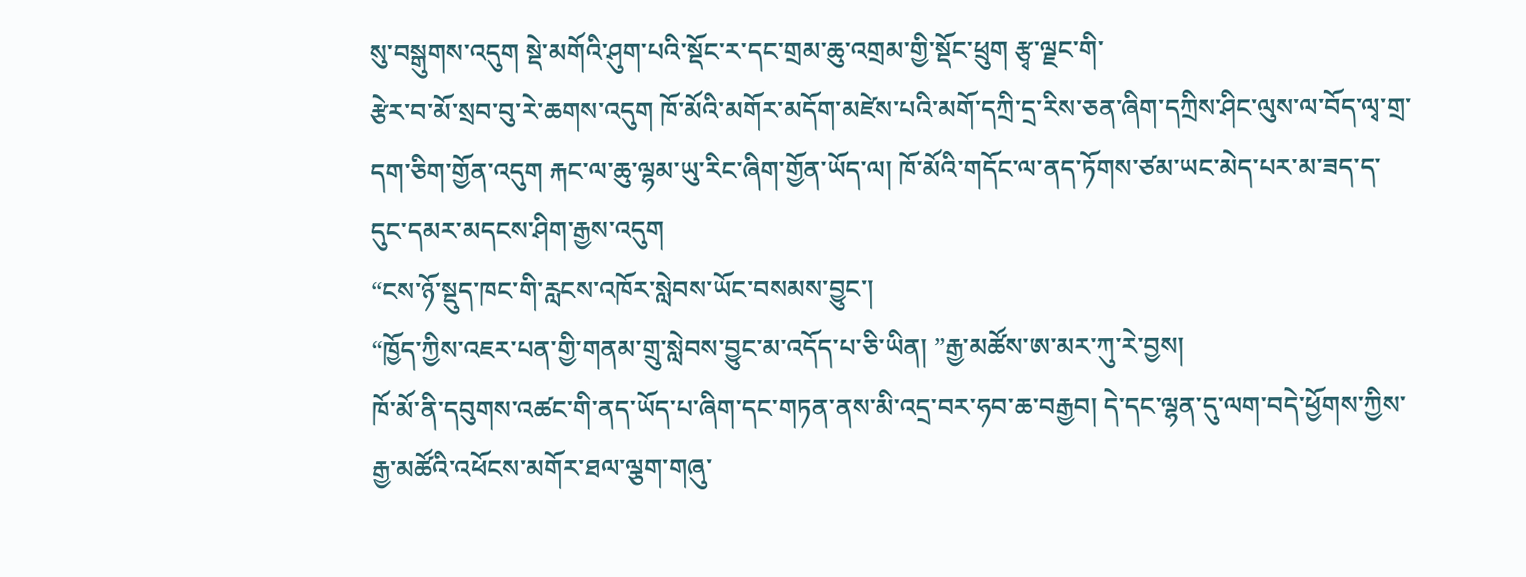སུ་བསྒུགས་འདུག སྡེ་མགོའི་ཤུག་པའི་སྡོང་ར་དང་གྲམ་ཆུ་འགྲམ་གྱི་སྡོང་ཕྲུག རྩྭ་ལྗང་གི་
རྩེར་བ་མོ་སྲབ་བུ་རེ་ཆགས་འདུག ཁོ་མོའི་མགོར་མདོག་མཛེས་པའི་མགོ་དཀྲི་དྲ་རིས་ཅན་ཞིག་དཀྲིས་ཤིང་ལུས་ལ་བོད་ལྭ་གྲ་
དག་ཅིག་གྱོན་འདུག རྐང་ལ་ཆུ་ལྷམ་ཡུ་རིང་ཞིག་གྱོན་ཡོད་ལ། ཁོ་མོའི་གདོང་ལ་ནད་ཏོགས་ཙམ་ཡང་མེད་པར་མ་ཟད་ད་
དུང་དམར་མདངས་ཤིག་རྒྱས་འདུག
“ངས་ཉོ་སྡུད་ཁང་གི་རླངས་འཁོར་སླེབས་ཡོང་བསམས་བྱུང་།
“ཁྱོད་ཀྱིས་འཇར་པན་གྱི་གནམ་གྲུ་སླེབས་བྱུང་མ་འདོད་པ་ཅི་ཡིན། ”རྒྱ་མཚོས་ཨ་མར་ཀུ་རེ་བྱས།
ཁོ་མོ་ནི་དབུགས་འཚང་གི་ནད་ཡོད་པ་ཞིག་དང་གཏན་ནས་མི་འདྲ་བར་ཧབ་ཆ་བརྒྱབ། དེ་དང་ལྷན་དུ་ལག་བདེ་ཕྱོགས་ཀྱིས་
རྒྱ་མཚོའི་འཕོངས་མགོར་ཐལ་ལྕག་གཞུ་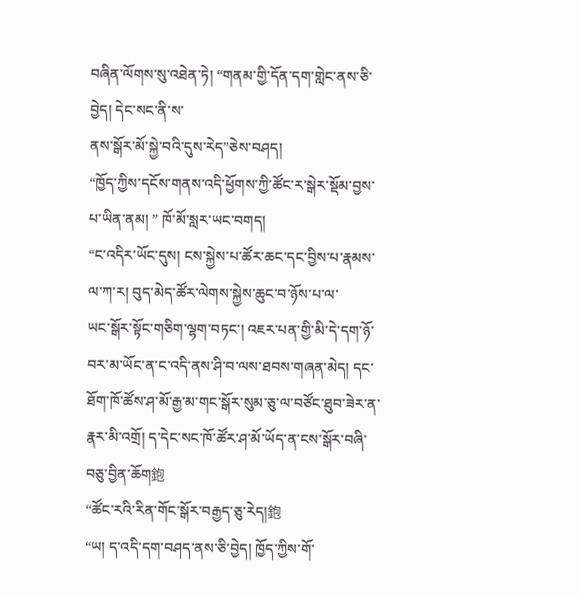བཞིན་ལོགས་སུ་འཐེན་ཏེ། “གནམ་གྱི་དོན་དག་གླེང་ནས་ཅི་བྱེད། དེང་སང་ནི་ས་
ནས་སྒོར་མོ་སྐྱེ་བའི་དུས་རེད”ཅེས་བཤད།
“ཁྱོད་ཀྱིས་དངོས་གནས་འདི་ཕྱོགས་ཀྱི་ཚོང་ར་སྒེར་སྡོམ་བྱས་པ་ཡིན་ནམ། ” ཁོ་མོ་སླར་ཡང་བགད།
“ང་འདིར་ཡོང་དུས། ངས་སྐྱེས་པ་ཚོར་ཆང་དང་བྱིས་པ་རྣམས་ལ་ཀ་ར། བུད་མེད་ཚོར་ལེགས་སྐྱེས་ཆུང་བ་ཉོས་པ་ལ་
ཡང་སྒོར་སྟོང་གཅིག་ལྷག་བཏང་། འཇར་པན་གྱི་མི་དེ་དག་ཉོ་བར་མ་ཡོང་ན་ང་འདི་ནས་ཤི་བ་ལས་ཐབས་གཞན་མེད། དང་
ཐོག་ཁོ་ཚོས་ཤ་མོ་རྒྱ་མ་གང་སྒོར་སུམ་ཅུ་ལ་བཙོང་ཐུབ་ཟེར་ན་རྣར་མི་འགྲོ། ད་དེང་སང་ཁོ་ཚོར་ཤ་མོ་ཡོད་ན་ངས་སྒོར་བཞི་
བཅུ་བྱིན་ཆོག鉋
“ཚོང་རའི་རིན་གོང་སྒོར་བརྒྱད་ཅུ་རེད།鉋
“ཡ། ད་འདི་དག་བཤད་ནས་ཅི་བྱེད། ཁྱོད་ཀྱིས་གོ་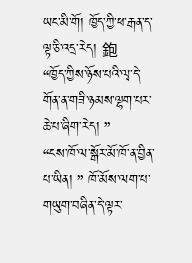ཡང་མི་གོ། ཁྱོད་ཀྱི་ཕ་རྒན་ད་ལྟ་ཅི་འདྲ་རེད། 鉋
“ཁྱོད་ཀྱིས་ཉོས་པའི་ལྭ་དེ་གོན་ན་གཟི་ཉམས་ལྷག་པར་ཆེ་པ་ཞིག་རེད། ”
“ངས་ཁོ་ལ་སྒོར་མོ་ཁོ་ན་བྱིན་པ་ཡིན། ” ཁོ་མོས་ལག་པ་གཡུག་བཞིན་དེ་ལྟར་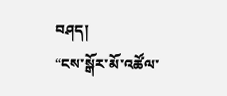བཤད།
“ངས་སྒོར་མོ་འཚོལ་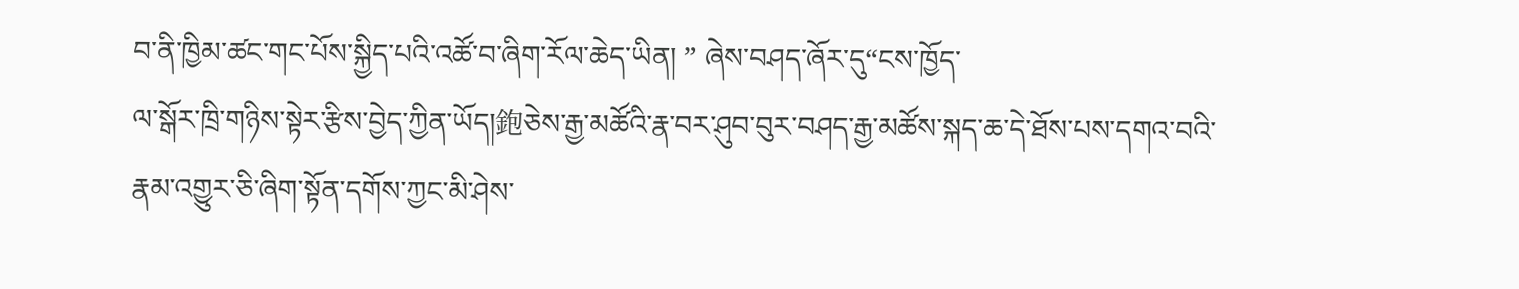བ་ནི་ཁྱིམ་ཚང་གང་པོས་སྐྱིད་པའི་འཚོ་བ་ཞིག་རོལ་ཆེད་ཡིན། ” ཞེས་བཤད་ཞོར་དུ“ངས་ཁྱོད་
ལ་སྒོར་ཁྲི་གཉིས་སྟེར་རྩིས་བྱེད་ཀྱིན་ཡོད།鉋ཅེས་རྒྱ་མཚོའི་རྣ་བར་ཤུབ་བུར་བཤད་རྒྱ་མཚོས་སྐད་ཆ་དེ་ཐོས་པས་དགའ་བའི་
རྣམ་འགྱུར་ཅི་ཞིག་སྟོན་དགོས་ཀྱང་མི་ཤེས་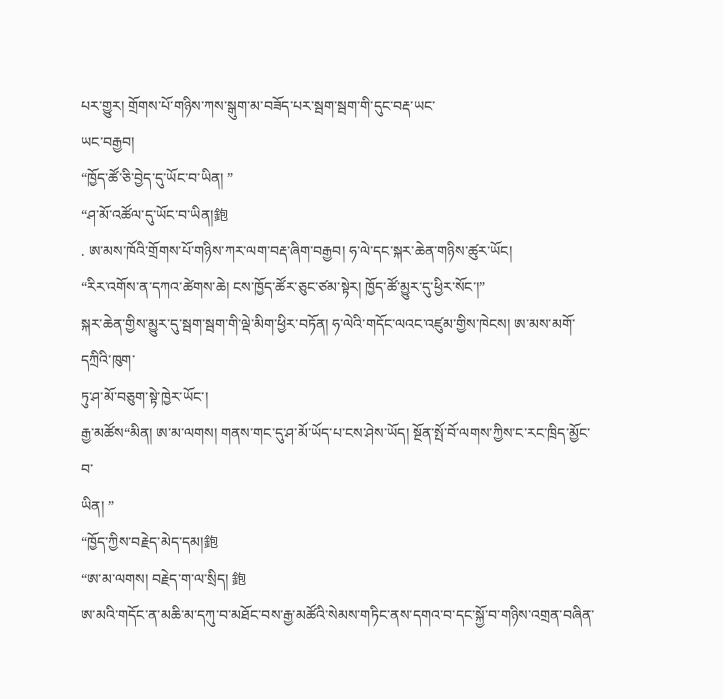པར་གྱུར། གྲོགས་པོ་གཉིས་ཀས་སྒུག་མ་བཟོད་པར་སྦག་སྦག་གི་དུང་བརྡ་ཡང་
ཡང་བརྒྱབ།
“ཁྱོད་ཚོ་ཅི་བྱེད་དུ་ཡོང་བ་ཡིན། ”
“ཤ་མོ་འཚོལ་དུ་ཡོང་བ་ཡིན།鉋
. ཨ་མས་ཁོའི་གྲོགས་པོ་གཉིས་ཀར་ལག་བརྡ་ཞིག་བརྒྱབ། ཧ་ལེ་དང་སྐར་ཆེན་གཉིས་ཚུར་ཡོང།
“རིར་འགོས་ན་དཀའ་ཚེགས་ཆེ། ངས་ཁྱོད་ཚོར་ཅུང་ཙམ་སྟེར། ཁྱོད་ཚོ་མྱུར་དུ་ཕྱིར་སོང་།”
སྐར་ཆེན་གྱིས་མྱུར་དུ་སྦག་སྦག་གི་ལྡེ་མིག་ཕྱིར་བཏོན། ཧ་ལེའི་གདོང་ལའང་འཛུམ་གྱིས་ཁེངས། ཨ་མས་མགོ་དཀྲིའི་ཁུག་
ཏུ་ཤ་མོ་བཅུག་སྟེ་ཁྱེར་ཡོང་།
རྒྱ་མཚོས“མིན། ཨ་མ་ལགས། གནས་གང་དུ་ཤ་མོ་ཡོད་པ་ངས་ཤེས་ཡོད། སྔོན་སྤོ་བོ་ལགས་ཀྱིས་ང་རང་ཁྲིད་མྱོང་བ་
ཡིན། ”
“ཁྱོད་ཀྱིས་བརྗེད་མེད་དམ།鉋
“ཨ་མ་ལགས། བརྗེད་ག་ལ་སྲིད། 鉋
ཨ་མའི་གདོང་ན་མཆི་མ་དཀུ་བ་མཐོང་བས་རྒྱ་མཚོའི་སེམས་གཏིང་ནས་དགའ་བ་དང་སྐྱོ་བ་གཉིས་འགྲན་བཞིན་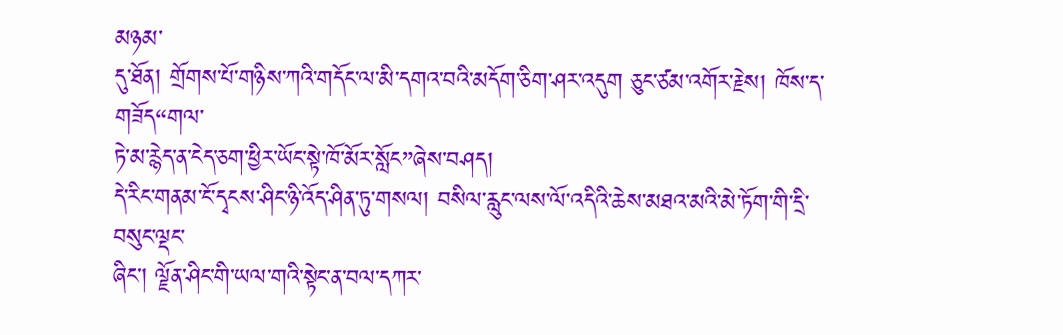མཉམ་
དུ་ཐོན། གྲོགས་པོ་གཉིས་ཀའི་གདོང་ལ་མི་དགའ་བའི་མདོག་ཅིག་ཤར་འདུག ཅུང་ཙམ་འགོར་རྗེས། ཁོས་ད་གཟོད“གལ་
ཏེ་མ་རྙེད་ན་ངེད་ཅག་ཕྱིར་ཡོང་སྟེ་ཁོ་མོར་སློང”ཞེས་བཤད།
དེ་རིང་གནམ་ངོ་དྭངས་ཤིང་ཉི་འོད་ཤིན་ཏུ་གསལ། བསིལ་རླུང་ལས་ལོ་འདིའི་ཆེས་མཐའ་མའི་མེ་ཏོག་གི་དྲི་བསུང་ལྡང་
ཞིང་། ལྗོན་ཤིང་གི་ཡལ་གའི་སྟེང་ན་བལ་དཀར་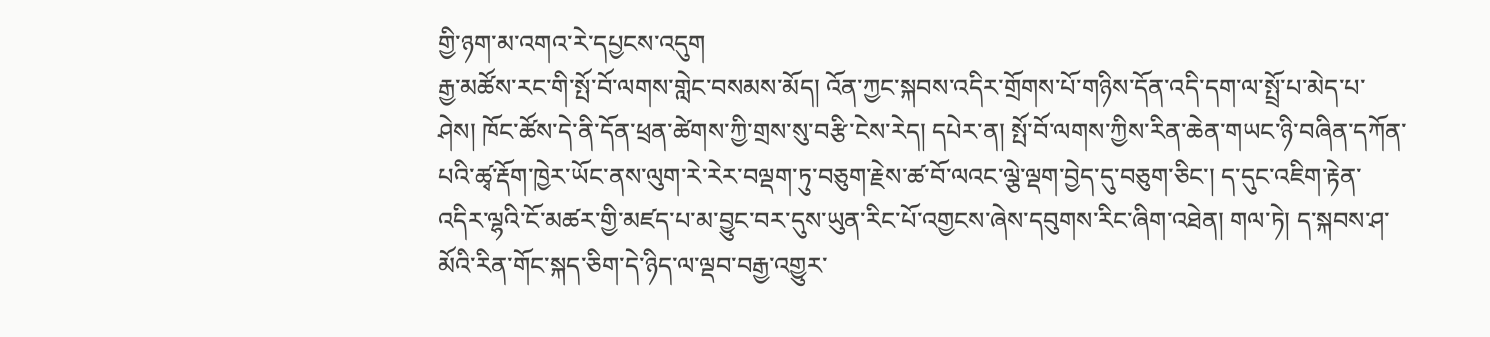གྱི་ཉག་མ་འགའ་རེ་དཔྱངས་འདུག
རྒྱ་མཚོས་རང་གི་སྤོ་བོ་ལགས་གླེང་བསམས་མོད། འོན་ཀྱང་སྐབས་འདིར་གྲོགས་པོ་གཉིས་དོན་འདི་དག་ལ་སྤྲོ་པ་མེད་པ་
ཤེས། ཁོང་ཚོས་དེ་ནི་དོན་ཕྲན་ཚེགས་ཀྱི་གྲས་སུ་བརྩི་ངེས་རེད། དཔེར་ན། སྤོ་བོ་ལགས་ཀྱིས་རིན་ཆེན་གཡང་ཉི་བཞིན་དཀོན་
པའི་ཚྭ་རྡོག་ཁྱེར་ཡོང་ནས་ལུག་རེ་རེར་བལྡག་ཏུ་བཅུག་རྗེས་ཚ་བོ་ལའང་ལྕེ་ལྡག་བྱེད་དུ་བཅུག་ཅིང་། ད་དུང་འཇིག་རྟེན་
འདིར་ལྷའི་ངོ་མཚར་གྱི་མཛད་པ་མ་བྱུང་བར་དུས་ཡུན་རིང་པོ་འགྱངས་ཞེས་དབུགས་རིང་ཞིག་འཐེན། གལ་ཏེ། ད་སྐབས་ཤ་
མོའི་རིན་གོང་སྐད་ཅིག་དེ་ཉིད་ལ་ལྡབ་བརྒྱ་འགྱུར་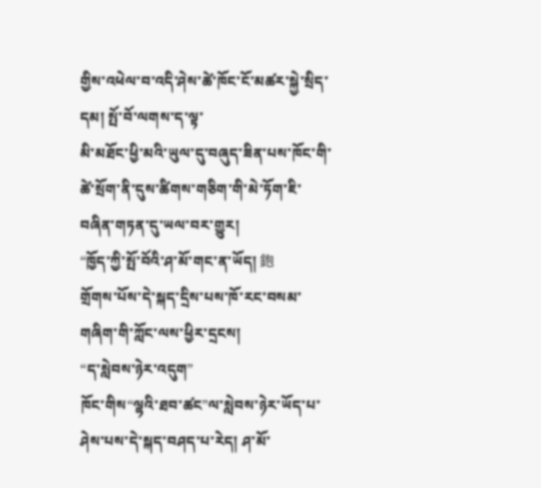གྱིས་འཕེལ་བ་འདི་ཤེས་ཚེ་ཁོང་ངོ་མཚར་སྐྱེ་སྲིད་དམ། སྤོ་བོ་ལགས་ད་ལྟ་
མི་མཐོང་ཕྱི་མའི་ཡུལ་དུ་བཞུད་ཟིན་པས་ཁོང་གི་ཚེ་སྲོག་ནི་དུས་ཚིགས་གཅིག་གི་མེ་ཏོག་ཇི་བཞིན་གཏན་དུ་ཡལ་བར་གྱུར།
“ཁྱོད་ཀྱི་སྤོ་བོའི་ཤ་མོ་གང་ན་ཡོད། 鉋
གྲོགས་པོས་དེ་སྐད་དྲིས་པས་ཁོ་རང་བསམ་གཞིག་གི་ཀློང་ལས་ཕྱིར་དྲངས།
“ད་སླེབས་ཉེར་འདུག”
ཁོང་གིས“ལྷའི་ཐབ་ཚང”ལ་སླེབས་ཉེར་ཡོད་པ་ཤེས་པས་དེ་སྐད་བཤད་པ་རེད། ཤ་མོ་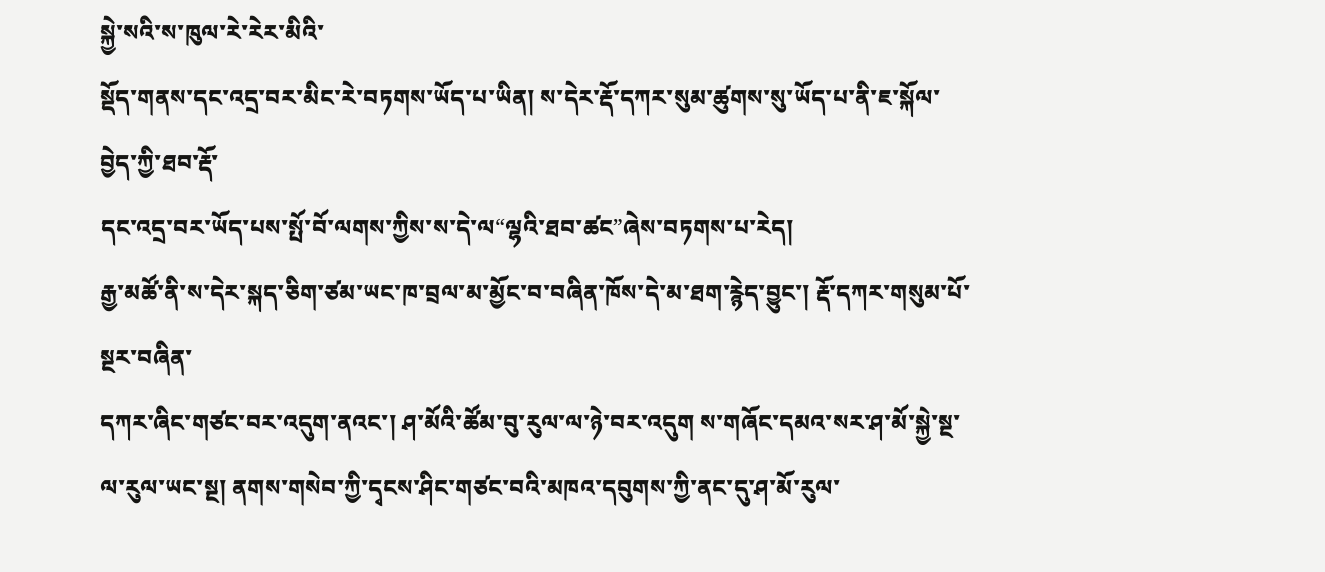སྐྱེ་སའི་ས་ཁུལ་རེ་རེར་མིའི་
སྡོད་གནས་དང་འདྲ་བར་མིང་རེ་བཏགས་ཡོད་པ་ཡིན། ས་དེར་རྡོ་དཀར་སུམ་ཚུགས་སུ་ཡོད་པ་ནི་ཇ་སྐོལ་བྱེད་ཀྱི་ཐབ་རྡོ་
དང་འདྲ་བར་ཡོད་པས་སྤོ་བོ་ལགས་ཀྱིས་ས་དེ་ལ“ལྷའི་ཐབ་ཚང”ཞེས་བཏགས་པ་རེད།
རྒྱ་མཚོ་ནི་ས་དེར་སྐད་ཅིག་ཙམ་ཡང་ཁ་བྲལ་མ་མྱོང་བ་བཞིན་ཁོས་དེ་མ་ཐག་རྙེད་བྱུང་། རྡོ་དཀར་གསུམ་པོ་སྔར་བཞིན་
དཀར་ཞིང་གཙང་བར་འདུག་ནའང་། ཤ་མོའི་ཚོམ་བུ་རུལ་ལ་ཉེ་བར་འདུག ས་གཞོང་དམའ་སར་ཤ་མོ་སྐྱེ་སྔ་ལ་རུལ་ཡང་སྔ། ནགས་གསེབ་ཀྱི་དྭངས་ཤིང་གཙང་བའི་མཁའ་དབུགས་ཀྱི་ནང་དུ་ཤ་མོ་རུལ་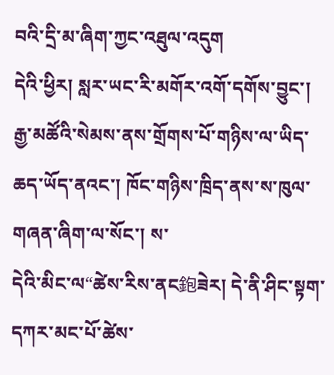བའི་དྲི་མ་ཞིག་ཀྱང་འཐུལ་འདུག
དེའི་ཕྱིར། སླར་ཡང་རི་མགོར་འགོ་དགོས་བྱུང་།
རྒྱ་མཚོའི་སེམས་ནས་གྲོགས་པོ་གཉིས་ལ་ཡིད་ཆད་ཡོད་ནའང་། ཁོང་གཉིས་ཁྲིད་ནས་ས་ཁུལ་གཞན་ཞིག་ལ་སོང་། ས་
དེའི་མིང་ལ“ཚེས་རིས་ནང鉋ཟེར། དེ་ནི་ཤིང་སྟག་དཀར་མང་པོ་ཚེས་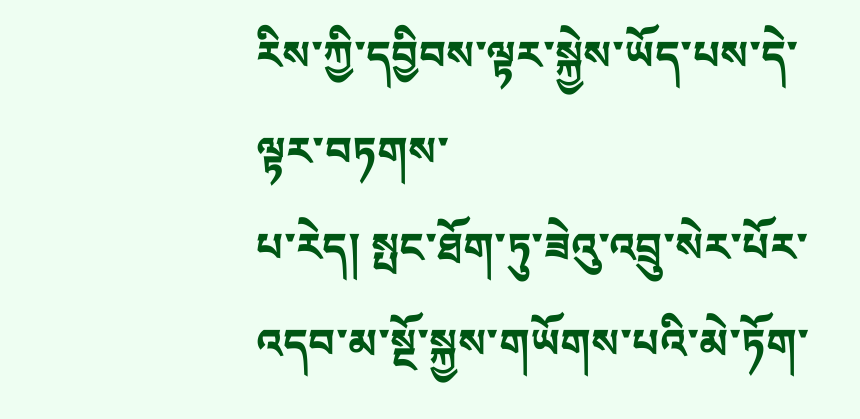རིས་ཀྱི་དབྱིབས་ལྟར་སྐྱེས་ཡོད་པས་དེ་ལྟར་བཏགས་
པ་རེད། སྤང་ཐོག་ཏུ་ཟེའུ་འབྲུ་སེར་པོར་འདབ་མ་སྔོ་སྐྱས་གཡོགས་པའི་མེ་ཏོག་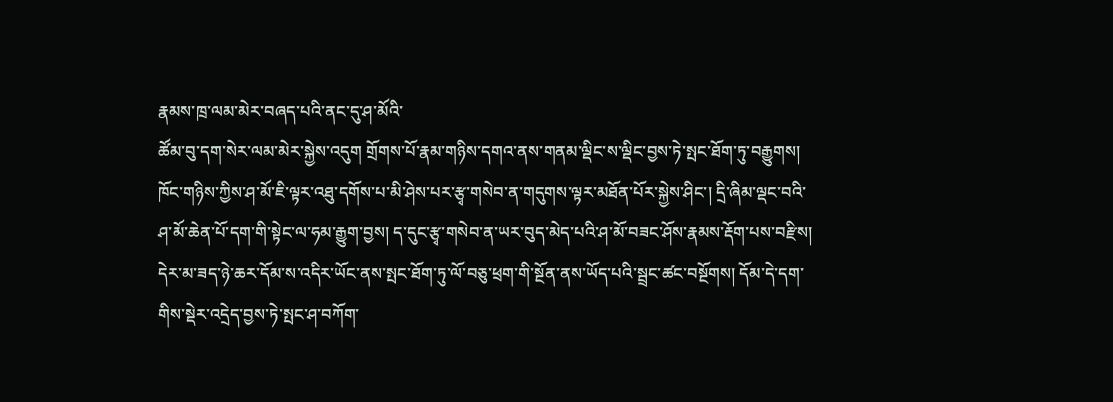རྣམས་ཁྲ་ལམ་མེར་བཞད་པའི་ནང་དུ་ཤ་མོའི་
ཚོམ་བུ་དག་སེར་ལམ་མེར་སྐྱེས་འདུག གྲོགས་པོ་རྣམ་གཉིས་དགའ་ནས་གནམ་ལྡིང་ས་ལྡིང་བྱས་ཏེ་སྤང་ཐོག་ཏུ་བརྒྱུགས།
ཁོང་གཉིས་ཀྱིས་ཤ་མོ་ཇི་ལྟར་འཐུ་དགོས་པ་མི་ཤེས་པར་རྩྭ་གསེབ་ན་གདུགས་ལྟར་མཐོན་པོར་སྐྱེས་ཤིང་། དྲི་ཞིམ་ལྡང་བའི་
ཤ་མོ་ཆེན་པོ་དག་གི་སྟེང་ལ་ཧམ་རྒྱུག་བྱས། ད་དུང་རྩྭ་གསེབ་ན་ཡར་བུད་མེད་པའི་ཤ་མོ་བཟང་ཤོས་རྣམས་རྡོག་པས་བརྫིས།
དེར་མ་ཟད་ཉེ་ཆར་དོམ་ས་འདིར་ཡོང་ནས་སྤང་ཐོག་ཏུ་ལོ་བཅུ་ཕྲག་གི་སྔོན་ནས་ཡོད་པའི་སྦྲང་ཚང་བསྔོགས། དོམ་དེ་དག་
གིས་སྡེར་འདྲེད་བྱས་ཏེ་སྤང་ཤ་བཀོག་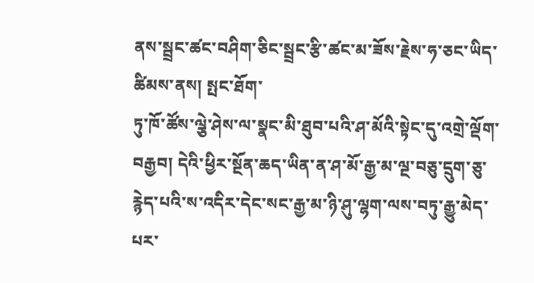ནས་སྦྲང་ཚང་བཤིག་ཅིང་སྦྲང་རྩི་ཚང་མ་ཟོས་རྗེས་ཧ་ཅང་ཡིད་ཚིམས་ནས། སྤང་ཐོག་
ཏུ་ཁོ་ཚོས་ལྕེ་ཤེས་ལ་སྣང་མི་ཐུབ་པའི་ཤ་མོའི་སྟེང་དུ་འགྲེ་ལྡོག་བརྒྱབ། དེའི་ཕྱིར་སྔོན་ཆད་ཡིན་ན་ཤ་མོ་རྒྱ་མ་ལྔ་བཅུ་དྲུག་ཅུ་
རྙེད་པའི་ས་འདིར་དེང་སང་རྒྱ་མ་ཉི་ཤུ་ལྷག་ལས་བཏུ་རྒྱུ་མེད་པར་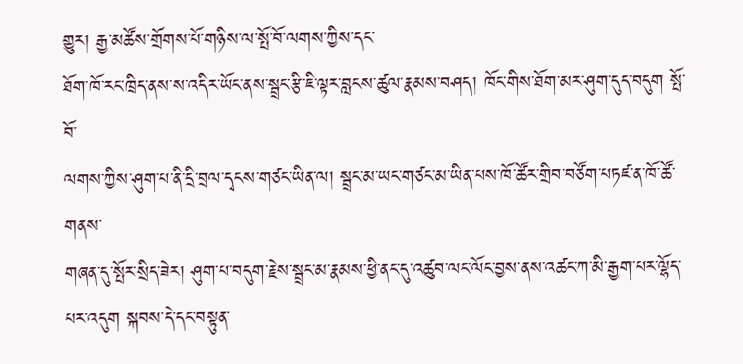གྱུར། རྒྱ་མཚོས་གྲོགས་པོ་གཉིས་ལ་སྤོ་བོ་ལགས་ཀྱིས་དང་
ཐོག་ཁོ་རང་ཁྲིད་ནས་ས་འདིར་ཡོང་ནས་སྦྲང་རྩི་ཇི་ལྟར་བླངས་ཚུལ་རྣམས་བཤད། ཁོང་གིས་ཐོག་མར་ཤུག་དུད་བདུག སྤོ་བོ་
ལགས་ཀྱིས་ཤུག་པ་ནི་དྲི་བྲལ་དྭངས་གཙང་ཡིན་ལ། སྦྲང་མ་ཡང་གཙང་མ་ཡིན་པས་ཁོ་ཚོར་གྲིབ་བཙོག་པཏཛ་ན་ཁོ་ཚོ་གནས་
གཞན་དུ་སྤོར་སྲིད་ཟེར། ཤུག་པ་བདུག་རྗེས་སྦྲང་མ་རྣམས་ཕྱི་ནང་དུ་འཚུབ་ལང་ལོང་བྱས་ནས་འཚང་ཀ་མི་རྒྱག་པར་ལྷོད་
པར་འདུག སྐབས་དེ་དང་བསྟུན་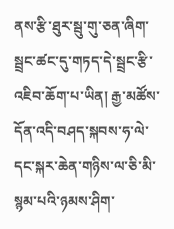ནས་རྩི་ཐུར་སྦུ་གུ་ཅན་ཞིག་སྦྲང་ཚང་དུ་གཏད་དེ་སྦྲང་རྩི་འཇིབ་ཆོག་པ་ཡིན། རྒྱ་མཚོས་
དོན་འདི་བཤད་སྐབས་ཧ་ལེ་དང་སྐར་ཆེན་གཉིས་ལ་ཅི་མི་སྙམ་པའི་ཉམས་ཤིག་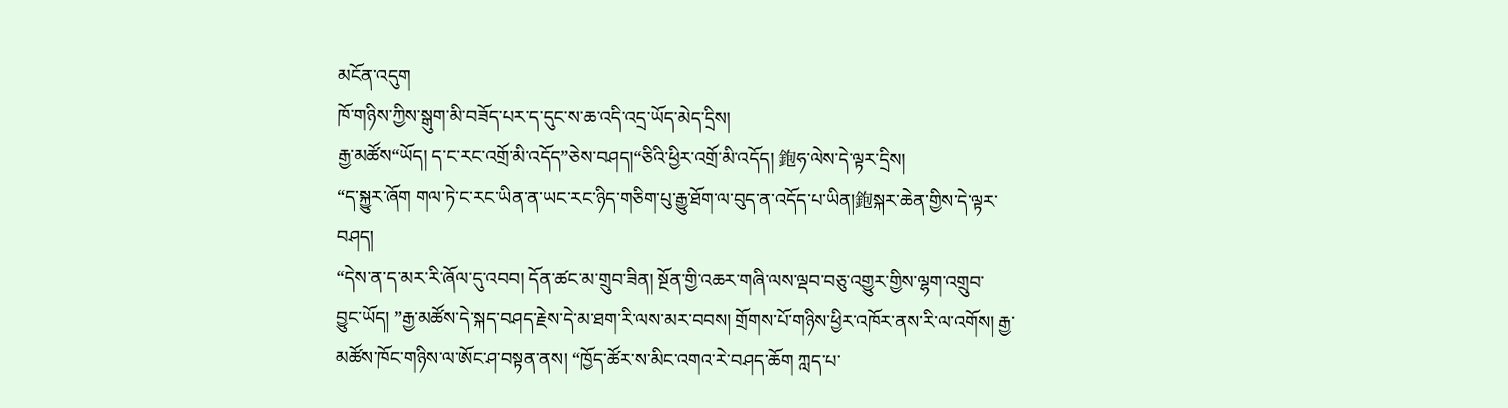མངོན་འདུག
ཁོ་གཉིས་ཀྱིས་སྒུག་མི་བཟོད་པར་ད་དུང་ས་ཆ་འདི་འདྲ་ཡོད་མེད་དྲིས།
རྒྱ་མཚོས“ཡོད། ད་ང་རང་འགྲོ་མི་འདོད”ཅེས་བཤད།“ཅིའི་ཕྱིར་འགྲོ་མི་འདོད། 鉋ཧ་ལེས་དེ་ལྟར་དྲིས།
“ད་སྐྱུར་ཞོག གལ་ཏེ་ང་རང་ཡིན་ན་ཡང་རང་ཉིད་གཅིག་པུ་རྒྱུ་ཐོག་ལ་བུད་ན་འདོད་པ་ཡིན།鉋སྐར་ཆེན་གྱིས་དེ་ལྟར་
བཤད།
“དེས་ན་ད་མར་རི་ཞོལ་དུ་འབབ། དོན་ཚང་མ་གྲུབ་ཟིན། སྔོན་གྱི་འཆར་གཞི་ལས་ལྡབ་བཅུ་འགྱུར་གྱིས་ལྷག་འགྲུབ་
བྱུང་ཡོད། ”རྒྱ་མཚོས་དེ་སྐད་བཤད་རྗེས་དེ་མ་ཐག་རི་ལས་མར་བབས། གྲོགས་པོ་གཉིས་ཕྱིར་འཁོར་ནས་རི་ལ་འགོས། རྒྱ་
མཚོས་ཁོང་གཉིས་ལ་ཨོང་ཤ་བསྟན་ནས། “ཁྱོད་ཚོར་ས་མིང་འགའ་རེ་བཤད་ཆོག ཀླད་པ་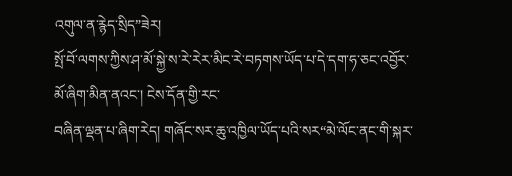འགུལ་ན་རྙེད་སྲིད”ཟེར།
སྤོ་བོ་ལགས་ཀྱིས་ཤ་མོ་སྐྱེ་ས་རེ་རེར་མིང་རེ་བཏགས་ཡོད་པ་དེ་དག་ཧ་ཅང་འབྱོར་མོ་ཞིག་མིན་ནའང་། ངེས་དོན་གྱི་རང་
བཞིན་ལྡན་པ་ཞིག་རེད། གཞོང་སར་ཆུ་འཁྱིལ་ཡོད་པའི་སར“མེ་ལོང་ནང་གི་སྐར་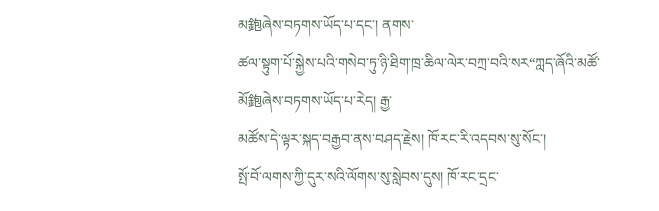མ鉋ཞེས་བཏགས་ཡོད་པ་དང་། ནགས་
ཚལ་སྟུག་པོ་སྐྱེས་པའི་གསེབ་ཏུ་ཉི་ཐིག་ཁྲ་ཆིལ་ལེར་བཀྲ་བའི་སར“ཀླད་ཞོའི་མཚོ་མོ鉋ཞེས་བཏགས་ཡོད་པ་རེད། རྒྱ་
མཚོས་དེ་ལྟར་སྐད་བརྒྱབ་ནས་བཤད་རྗེས། ཁོ་རང་རི་འདབས་སུ་སོང་།
སྤོ་བོ་ལགས་ཀྱི་དུར་སའི་ལོགས་སུ་སླེབས་དུས། ཁོ་རང་དྲང་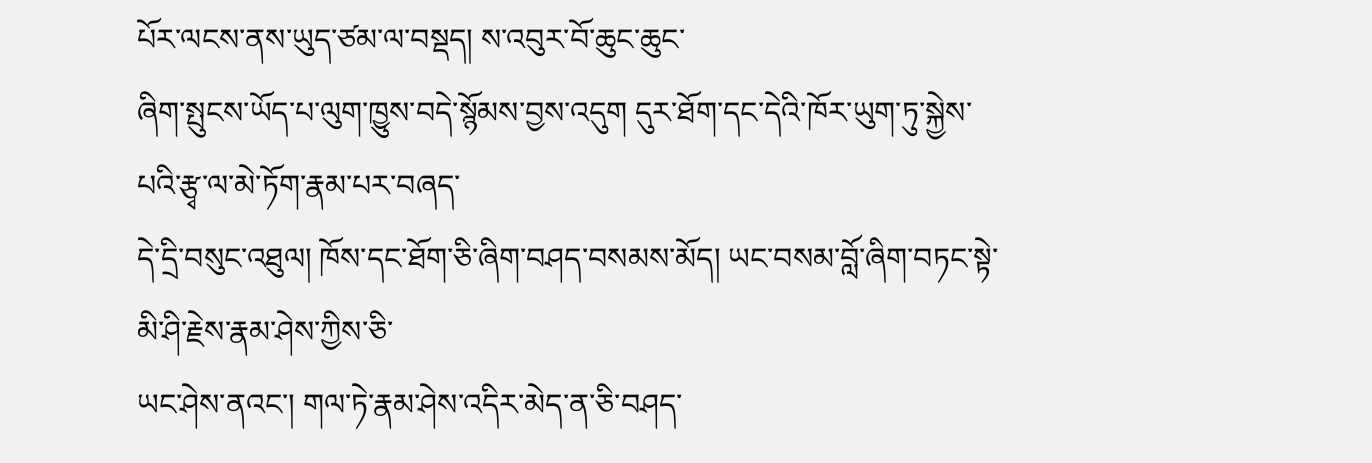པོར་ལངས་ནས་ཡུད་ཙམ་ལ་བསྡད། ས་འབུར་བོ་ཆུང་ཆུང་
ཞིག་སྤུངས་ཡོད་པ་ལུག་ཁྱུས་བདེ་སྙོམས་བྱས་འདུག དུར་ཐོག་དང་དེའི་ཁོར་ཡུག་ཏུ་སྐྱེས་པའི་རྩྭ་ལ་མེ་ཏོག་རྣམ་པར་བཞད་
དེ་དྲི་བསུང་འཐུལ། ཁོས་དང་ཐོག་ཅི་ཞིག་བཤད་བསམས་མོད། ཡང་བསམ་བློ་ཞིག་བཏང་སྟེ་མི་ཤི་རྗེས་རྣམ་ཤེས་ཀྱིས་ཅི་
ཡང་ཤེས་ནའང་། གལ་ཏེ་རྣམ་ཤེས་འདིར་མེད་ན་ཅི་བཤད་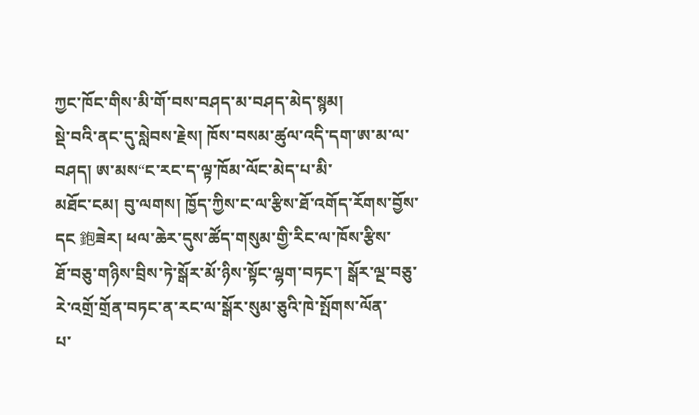ཀྱང་ཁོང་གིས་མི་གོ་བས་བཤད་མ་བཤད་མེད་སྙམ།
སྡེ་བའི་ནང་དུ་སླེབས་རྗེས། ཁོས་བསམ་ཚུལ་འདི་དག་ཨ་མ་ལ་བཤད། ཨ་མས“ང་རང་ད་ལྟ་ཁོམ་ལོང་མེད་པ་མི་
མཐོང་ངམ། བུ་ལགས། ཁྱོད་ཀྱིས་ང་ལ་རྩིས་ཐོ་འགོད་རོགས་བྱོས་དང 鉋ཟེར། ཕལ་ཆེར་དུས་ཚོད་གསུམ་གྱི་རིང་ལ་ཁོས་རྩིས་
ཐོ་བཅུ་གཉིས་བྲིས་ཏེ་སྒོར་མོ་ཉིས་སྟོང་ལྷག་བཏང་། སྒོར་ལྔ་བཅུ་རེ་འགྲོ་གྲོན་བཏང་ན་རང་ལ་སྒོར་སུམ་ཅུའི་ཁེ་སྤོགས་ལོན་
པ་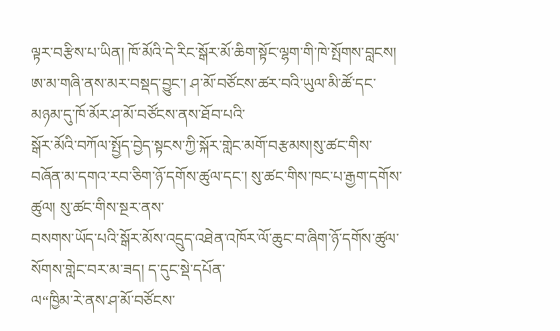ལྟར་བརྩིས་པ་ཡིན། ཁོ་མོའི་དེ་རིང་སྒོར་མོ་ཆིག་སྟོང་ལྷག་གི་ཁེ་སྤོགས་བླངས།
ཨ་མ་གཞི་ནས་མར་བསྡད་བྱུང་། ཤ་མོ་བཙོངས་ཚར་བའི་ཡུལ་མི་ཚོ་དང་མཉམ་དུ་ཁོ་མོར་ཤ་མོ་བཙོངས་ནས་ཐོབ་པའི་
སྒོར་མོའི་བཀོལ་སྤྱོད་བྱེད་སྟངས་ཀྱི་སྐོར་གླེང་མགོ་བརྩམས།སུ་ཚང་གིས་བཞོན་མ་དགའ་རབ་ཅིག་ཉོ་དགོས་ཚུལ་དང་། སུ་ཚང་གིས་ཁང་པ་རྒྱག་དགོས་ཚུལ། སུ་ཚང་གིས་སྔར་ནས་
བསགས་ཡོད་པའི་སྒོར་མོས་འདྲུད་འཐེན་འཁོར་ལོ་ཆུང་བ་ཞིག་ཉོ་དགོས་ཚུལ་སོགས་གླེང་བར་མ་ཟད། ད་དུང་སྡེ་དཔོན་
ལ“ཁྱིམ་རེ་ནས་ཤ་མོ་བཙོངས་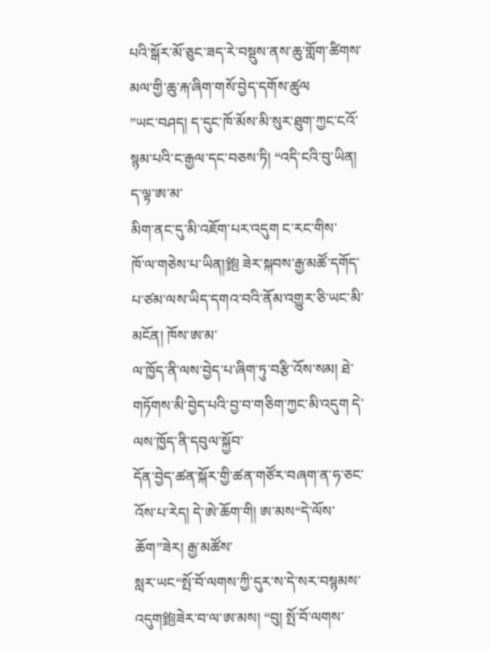པའི་སྒོར་མོ་ཅུང་ཟད་རེ་བསྡུས་ནས་ཆུ་གློག་ཚིགས་མལ་གྱི་ཆུ་རྐ་ཞིག་གསོ་བྱེད་དགོས་ཚུལ
”ཡང་བཤད། ད་དུང་ཁོ་མོས་མི་སུར་ཐུག་ཀྱང་ངའོ་སྙམ་པའི་ང་རྒྱལ་དང་བཅས་ཏི། “འདི་ངའི་བུ་ཡིན། ད་ལྟ་ཨ་མ་
མིག་ནང་དུ་མི་འཇོག་པར་འདུག ང་རང་གིས་
ཁོ་ལ་གཅེས་པ་ཡིན།鉋 ཟེར་སྐབས་རྒྱ་མཚོ་དགོད་པ་ཙམ་ལས་ཡིད་དགའ་བའི་ནོམ་འགྱུར་ཅི་ཡང་མི་མངོན། ཁོས་ཨ་མ་
ལ་ཁྱོད་ནི་ལས་བྱེད་པ་ཞིག་ཏུ་བརྩི་འོས་སམ། ཐེ་གཏོགས་མི་བྱེད་པའི་བྱ་བ་གཅིག་ཀྱང་མི་འདུག དེ་ལས་ཁྱོད་ནི་དབུལ་སྐྱོབ་
དོན་བྱེད་ཚན་སྐོར་གྱི་ཚན་གཙོར་བཞག་ན་ཧ་ཅང་འོས་པ་རེད། དེ་ཨེ་ཆོག་གི། ཨ་མས“དེ་ལོས་ཆོག”ཟེར། རྒྱ་མཚོས་
སླར་ཡང“སྤོ་བོ་ལགས་ཀྱི་དུར་ས་དེ་སར་བསྙམས་འདུག鉋ཟེར་བ་ལ་ཨ་མས། “བུ། སྤོ་བོ་ལགས་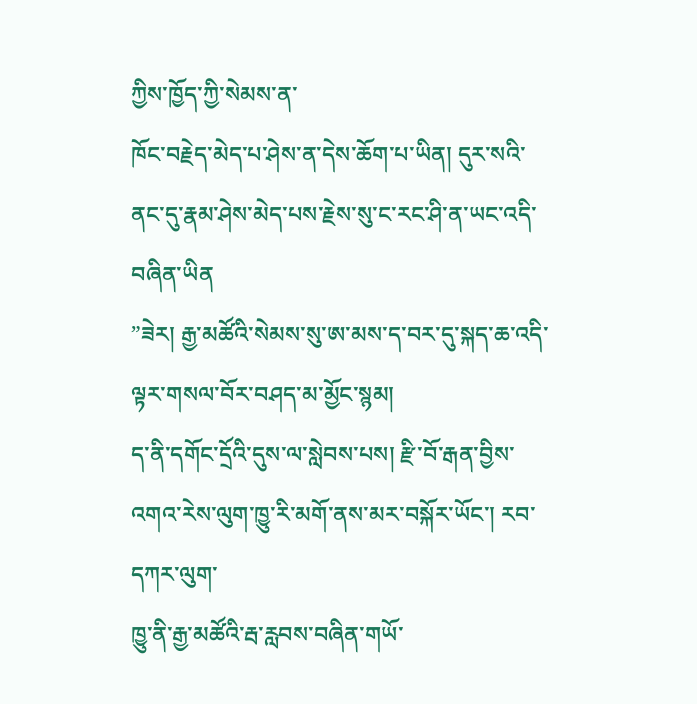ཀྱིས་ཁྱོད་ཀྱི་སེམས་ན་
ཁོང་བརྗེད་མེད་པ་ཤེས་ན་དེས་ཆོག་པ་ཡིན། དུར་སའི་ནང་དུ་རྣམ་ཤེས་མེད་པས་རྗེས་སུ་ང་རང་ཤི་ན་ཡང་འདི་བཞིན་ཡིན
”ཟེར། རྒྱ་མཚོའི་སེམས་སུ་ཨ་མས་ད་བར་དུ་སྐད་ཆ་འདི་ལྟར་གསལ་བོར་བཤད་མ་མྱོང་སྙམ།
ད་ནི་དགོང་དྲོའི་དུས་ལ་སླེབས་པས། རྫི་བོ་རྒན་བྱིས་འགའ་རེས་ལུག་ཁྱུ་རི་མགོ་ནས་མར་བསྐོར་ཡོང་། རབ་དཀར་ལུག་
ཁྱུ་ནི་རྒྱ་མཚོའི་རྦ་རླབས་བཞིན་གཡོ་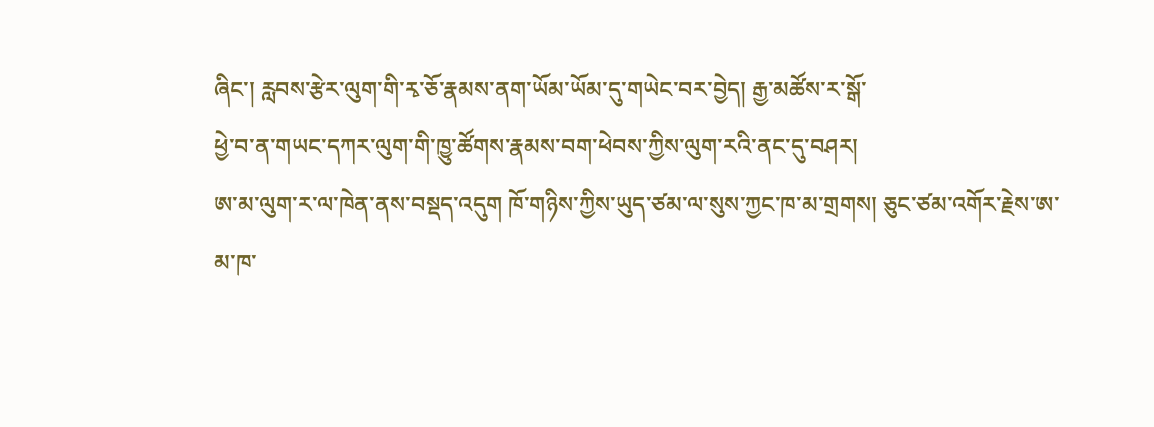ཞིང་། རླབས་རྩེར་ལུག་གི་རྭ་ཅོ་རྣམས་ནག་ཡོམ་ཡོམ་དུ་གཡེང་བར་བྱེད། རྒྱ་མཚོས་ར་སྒོ་
ཕྱེ་བ་ན་གཡང་དཀར་ལུག་གི་ཁྱུ་ཚོགས་རྣམས་བག་ཕེབས་ཀྱིས་ལུག་རའི་ནང་དུ་བཤར།
ཨ་མ་ལུག་ར་ལ་ཁེན་ནས་བསྡད་འདུག ཁོ་གཉིས་ཀྱིས་ཡུད་ཙམ་ལ་སུས་ཀྱང་ཁ་མ་གྲགས། ཅུང་ཙམ་འགོར་རྗེས་ཨ་མ་ཁ་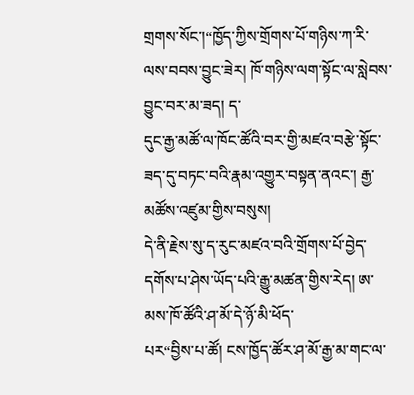གྲགས་སོང་།“ཁྱོད་ཀྱིས་གྲོགས་པོ་གཉིས་ཀ་རི་ལས་བབས་བྱུང་ཟེར། ཁོ་གཉིས་ལག་སྟོང་ལ་སླེབས་བྱུང་བར་མ་ཟད། ད་
དུང་རྒྱ་མཚོ་ལ་ཁོང་ཚོའི་བར་གྱི་མཛའ་བརྩེ་སྟོང་ཟད་དུ་བཏང་བའི་རྣམ་འགྱུར་བསྟན་ནའང་། རྒྱ་མཚོས་འཛུམ་གྱིས་བསུས།
དེ་ནི་རྗེས་སུ་ད་རུང་མཛའ་བའི་གྲོགས་པོ་བྱེད་དགོས་པ་ཤེས་ཡོད་པའི་རྒྱུ་མཚན་གྱིས་རེད། ཨ་མས་ཁོ་ཚོའི་ཤ་མོ་དེ་ཉོ་མི་ཕོད་
པར“བྱིས་པ་ཚོ། ངས་ཁྱོད་ཚོར་ཤ་མོ་རྒྱ་མ་གང་ལ་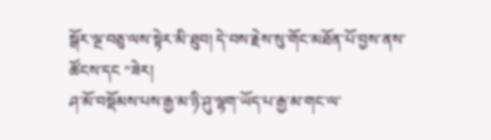སྒོར་ལྔ་བཅུ་ལས་སྟེར་མི་ཐུབ། དེ་བས་རྗེས་སུ་གོང་མཐོན་པོ་བྱས་ནས་
ཚོངས་དང ”ཟེར།
ཤ་མོ་བསྡོམས་པས་རྒྱ་མ་ཉི་ཤུ་ལྷག་ཡོད་པ་རྒྱ་མ་གང་ལ་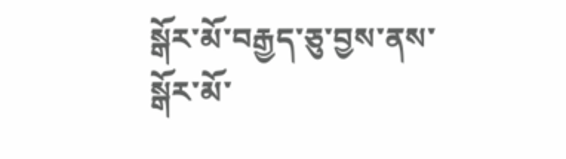སྒོར་མོ་བརྒྱད་ཅུ་བྱས་ནས་སྒོར་མོ་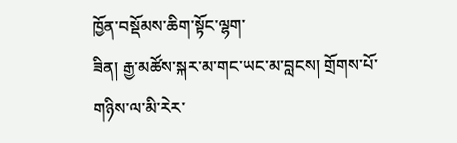ཁྱོན་བསྡོམས་ཆིག་སྟོང་ལྷག་
ཟིན། རྒྱ་མཚོས་སྐར་མ་གང་ཡང་མ་བླངས། གྲོགས་པོ་གཉིས་ལ་མི་རེར་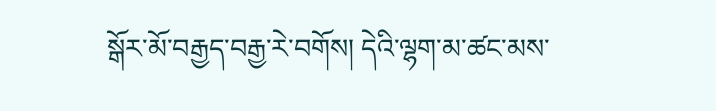སྒོར་མོ་བརྒྱད་བརྒྱ་རེ་བགོས། དེའི་ལྷག་མ་ཚང་མས་